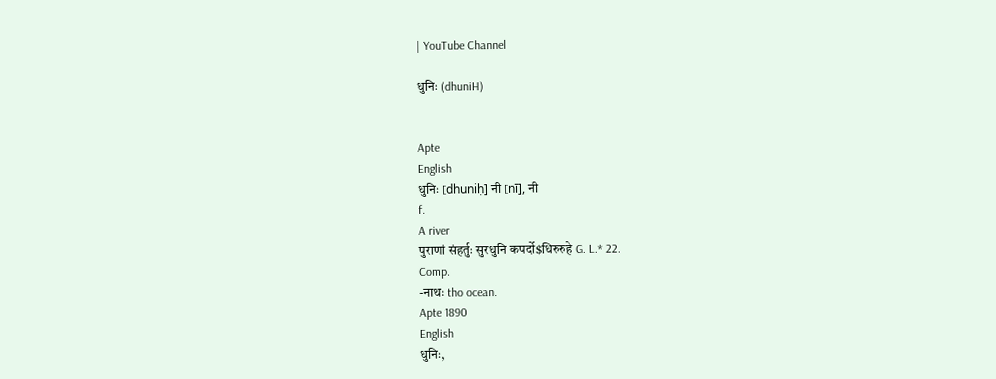| YouTube Channel

धुनिः (dhuniH)


Apte
English
धुनिः [dhuniḥ] नी [nī], नी
f.
A river
पुराणां संहर्तुः सुरधुनि कपर्दो$धिरुरुहे G. L.* 22.
Comp.
-नाथः tho ocean.
Apte 1890
English
धुनिः,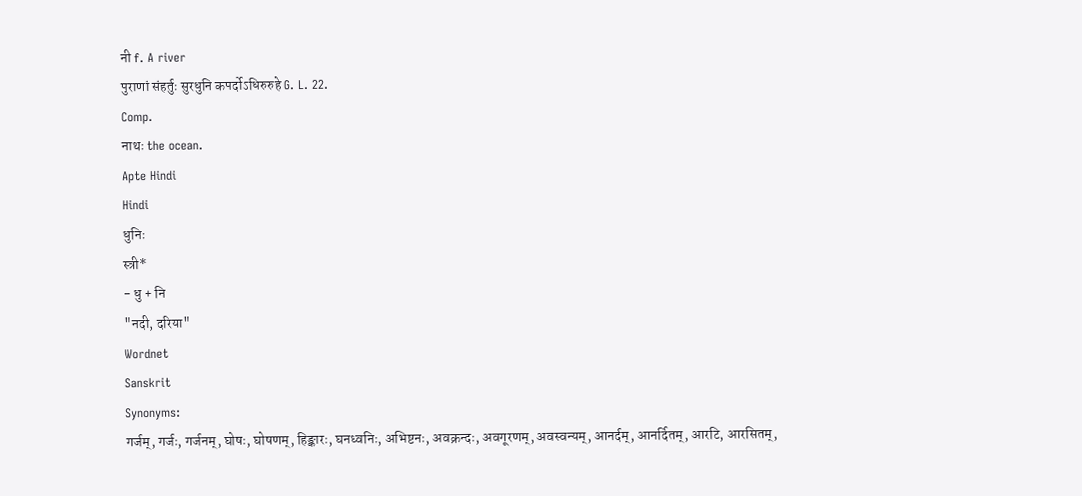नी f. A river
पुराणां संहर्तुः सुरधुनि कपर्दोऽधिरुरुहे G. L. 22.
Comp.
नाथः the ocean.
Apte Hindi
Hindi
धुनिः
स्त्री*
- धु + नि
"नदी, दरिया"
Wordnet
Sanskrit
Synonyms:
गर्जम्, गर्जः, गर्जनम्, घोषः, घोषणम्, हिङ्कारः, घनध्वनिः, अभिष्टनः, अवक्रन्दः, अवगूरणम्, अवस्वन्यम्, आनर्दम्, आनर्दितम्, आरटि, आरसितम्,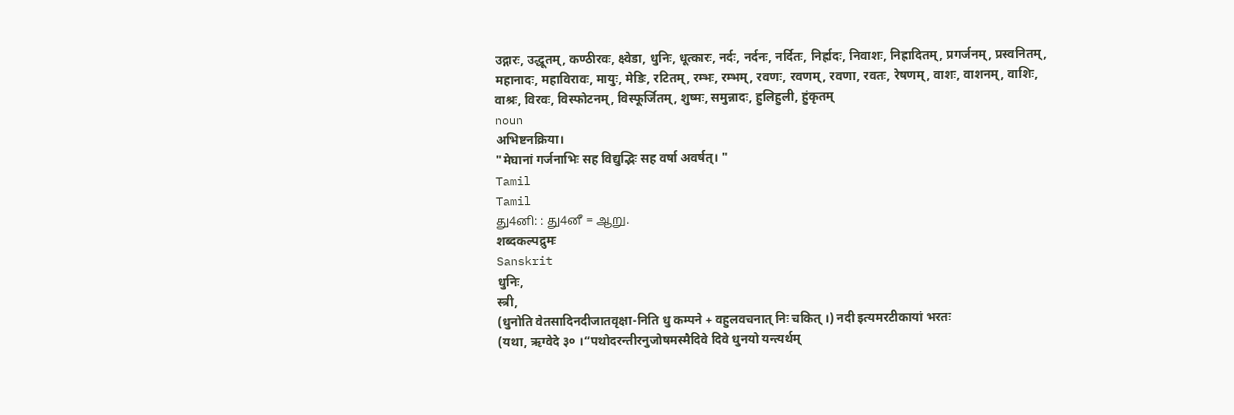उद्गारः, उद्धूतम्, कण्ठीरवः, क्ष्वेडा, धुनिः, धूत्कारः, नर्दः, नर्दनः, नर्दितः, निर्ह्रादः, निवाशः, निह्रादितम्, प्रगर्जनम्, प्रस्वनितम्, महानादः, महाविरावः, मायुः, मेडिः, रटितम्, रम्भः, रम्भम्, रवणः, रवणम्, रवणा, रवतः, रेषणम्, वाशः, वाशनम्, वाशिः, वाश्रः, विरवः, विस्फोटनम्, विस्फूर्जितम्, शुष्मः, समुन्नादः, हुलिहुली, हुंकृतम्
noun
अभिष्टनक्रिया।
"मेघानां गर्जनाभिः सह विद्युद्भिः सह वर्षा अवर्षत्। "
Tamil
Tamil
து4னி: : து4னீ = ஆறு.
शब्दकल्पद्रुमः
Sanskrit
धुनिः,
स्त्री,
(धुनोति वेतसादिनदीजातवृक्षा-निति धु कम्पने + वहुलवचनात् निः चकित् ।) नदी इत्यमरटीकायां भरतः
(यथा, ऋग्वेदे ३० ।“पथोदरन्तीरनुजोषमस्मैदिवे दिवे धुनयो यन्त्यर्थम्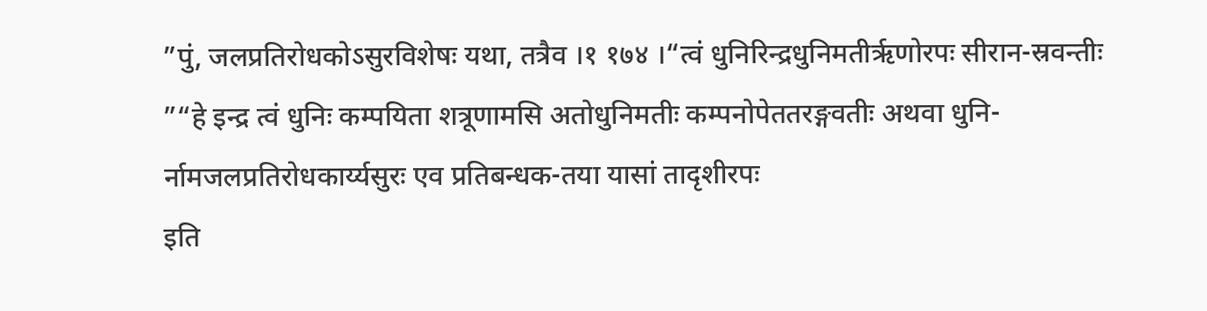”पुं, जलप्रतिरोधकोऽसुरविशेषः यथा, तत्रैव ।१ १७४ ।“त्वं धुनिरिन्द्रधुनिमतीरृणोरपः सीरान-स्रवन्तीः
”“हे इन्द्र त्वं धुनिः कम्पयिता शत्रूणामसि अतोधुनिमतीः कम्पनोपेततरङ्गवतीः अथवा धुनि-र्नामजलप्रतिरोधकार्य्यसुरः एव प्रतिबन्धक-तया यासां तादृशीरपः
इति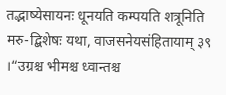तद्भाष्येसायनः धूनयति कम्पयति शत्रूनिति मरु-द्बिशेषः यथा, वाजसनेयसंहितायाम् ३९ ।“उग्रश्च भीमश्च ध्वान्तश्च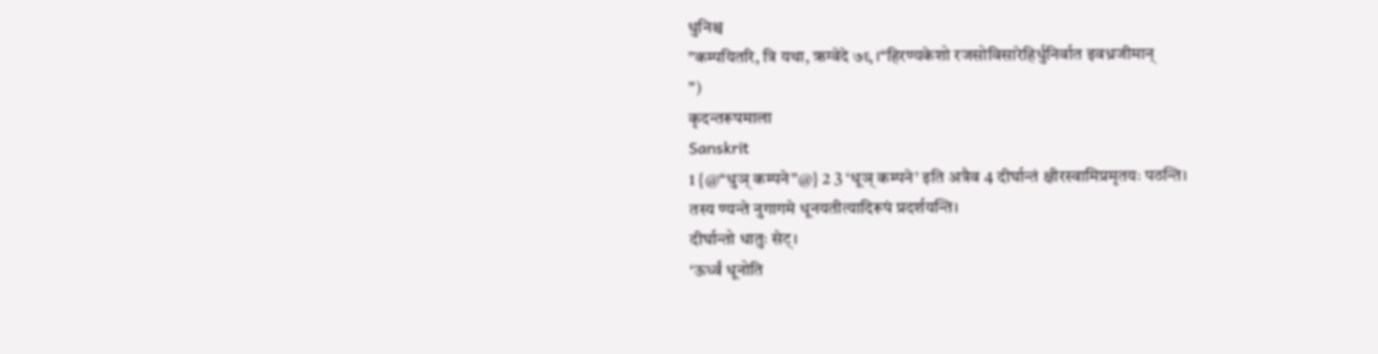धुनिश्च
”कम्पयितरि, त्रि यथा, ऋग्वेदे ७९ ।“हिरण्यकेशो रजसोविसारेहिर्धुनिर्वात इवध्रजीमान्
”)
कृदन्तरूपमाला
Sanskrit
1 {@“धुञ् कम्पने”@} 2 3 ‘धूञ् कम्पने’ इति अत्रैव 4 दीर्घान्तं क्षीरस्वामिप्रमृतयः पठन्ति।
तस्य ण्यन्ते नुगागमे धूनयतीत्यादिरूपं प्रदर्शयन्ति।
दीर्घान्तो धातुः सेट्।
‘ऊर्ध्वं धूनोति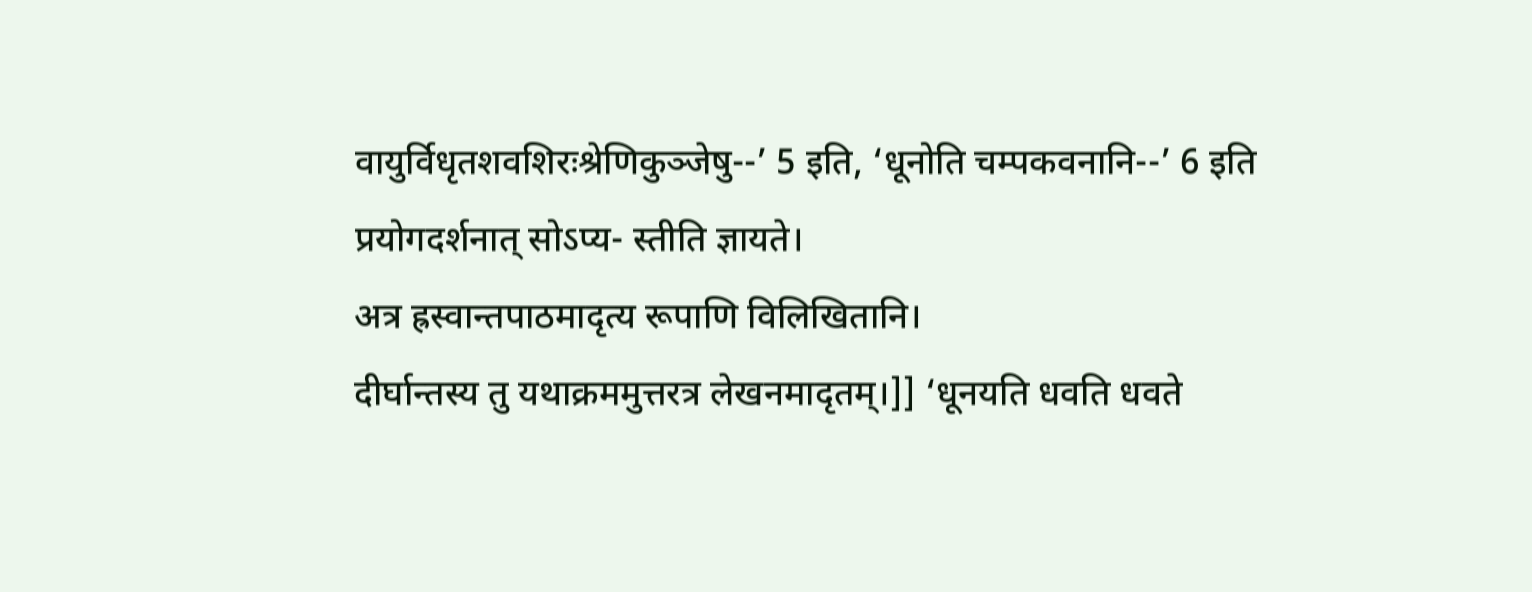वायुर्विधृतशवशिरःश्रेणिकुञ्जेषु--’ 5 इति, ‘धूनोति चम्पकवनानि--’ 6 इति प्रयोगदर्शनात् सोऽप्य- स्तीति ज्ञायते।
अत्र ह्रस्वान्तपाठमादृत्य रूपाणि विलिखितानि।
दीर्घान्तस्य तु यथाक्रममुत्तरत्र लेखनमादृतम्।]] ‘धूनयति धवति धवते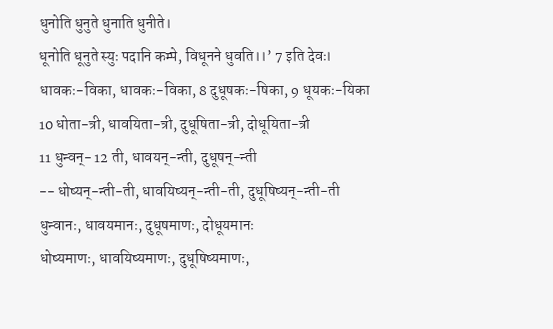धुनोति धुनुते धुनाति धुनीते।
धूनोति धूनुते स्युः पदानि कम्पे, विधूनने धुवति।।’ 7 इति देवः।
धावकः-विका, धावकः-विका, 8 दुधूषकः-षिका, 9 धूयकः-यिका
10 धोता-त्री, धावयिता-त्री, दुधूषिता-त्री, दोधूयिता-त्री
11 धुन्वन्- 12 ती, धावयन्-न्ती, दुधूषन्-न्ती
-- धोष्यन्-न्ती-ती, धावयिष्यन्-न्ती-ती, दुधूषिष्यन्-न्ती-ती
धुन्वानः, धावयमानः, दुधूषमाणः, दोधूयमानः
धोष्यमाणः, धावयिष्यमाणः, दुधूषिष्यमाणः,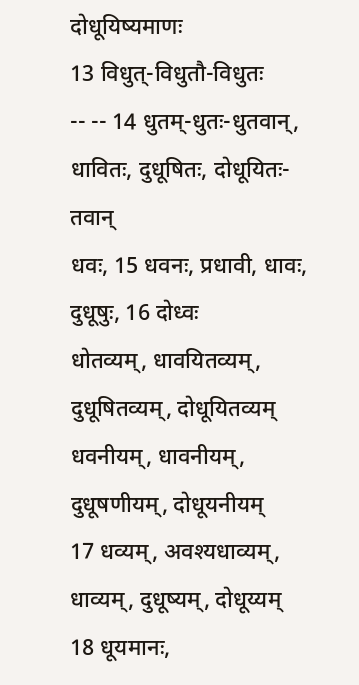दोधूयिष्यमाणः
13 विधुत्-विधुतौ-विधुतः
-- -- 14 धुतम्-धुतः-धुतवान्, धावितः, दुधूषितः, दोधूयितः-तवान्
धवः, 15 धवनः, प्रधावी, धावः, दुधूषुः, 16 दोध्वः
धोतव्यम्, धावयितव्यम्, दुधूषितव्यम्, दोधूयितव्यम्
धवनीयम्, धावनीयम्, दुधूषणीयम्, दोधूयनीयम्
17 धव्यम्, अवश्यधाव्यम्, धाव्यम्, दुधूष्यम्, दोधूय्यम्
18 धूयमानः,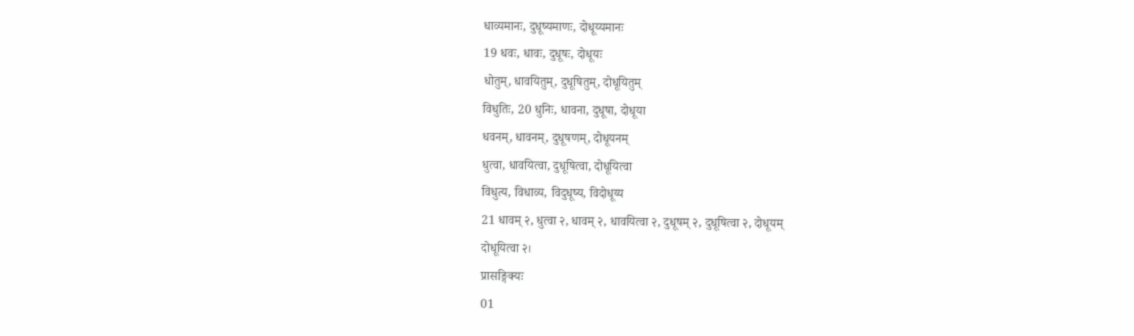धाव्यमानः, दुधूष्यमाणः, दोधूय्यमानः
19 धवः, धावः, दुधूषः, दोधूयः
धोतुम्, धावयितुम्, दुधूषितुम्, दोधूयितुम्
विधुतिः, 20 धुनिः, धावना, दुधूषा, दोधूया
धवनम्, धावनम्, दुधूषणम्, दोधूयनम्
धुत्वा, धावयित्वा, दुधूषित्वा, दोधूयित्वा
विधुत्य, विधाव्य, विदुधूष्य, विदोधूय्य
21 धावम् २, धुत्वा २, धावम् २, धावयित्वा २, दुधूषम् २, दुधूषित्वा २, दोधूयम्
दोधूयित्वा २।
प्रासङ्गिक्यः
01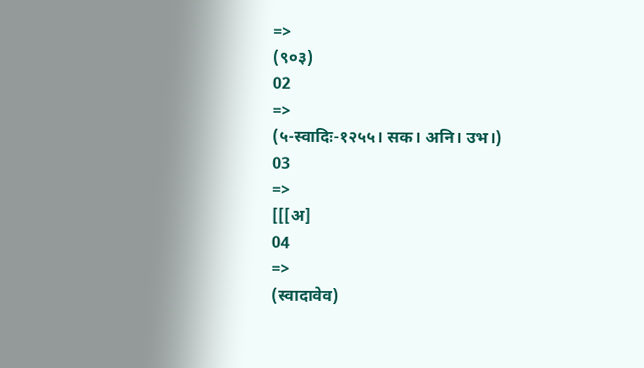=>
(९०३)
02
=>
(५-स्वादिः-१२५५। सक। अनि। उभ।)
03
=>
[[[अ]
04
=>
(स्वादावेव)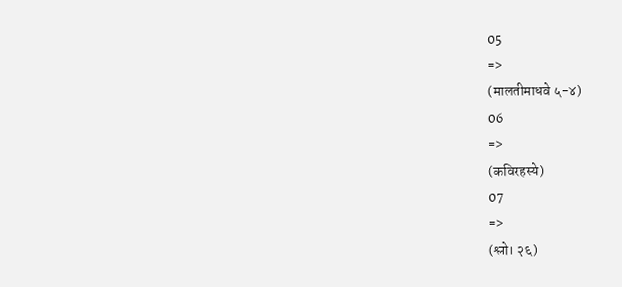05
=>
(मालतीमाधवे ५-४)
06
=>
(कविरहस्ये)
07
=>
(श्लो। २६)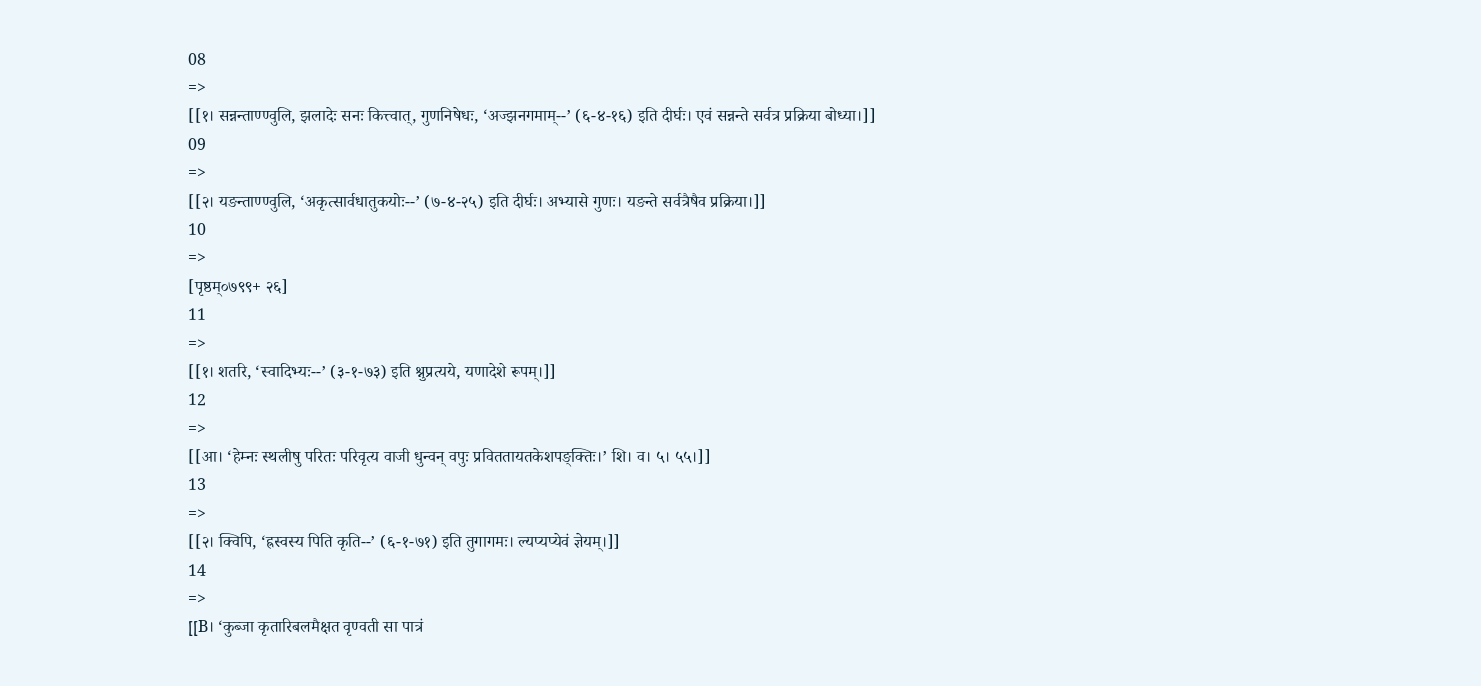08
=>
[[१। सन्नन्ताण्ण्वुलि, झलादेः सनः कित्त्वात्, गुणनिषेधः, ‘अज्झनगमाम्--’ (६-४-१६) इति दीर्घः। एवं सन्नन्ते सर्वत्र प्रक्रिया बोध्या।]]
09
=>
[[२। यङन्ताण्ण्वुलि, ‘अकृत्सार्वधातुकयोः--’ (७-४-२५) इति दीर्घः। अभ्यासे गुणः। यङन्ते सर्वत्रैषैव प्रक्रिया।]]
10
=>
[पृष्ठम्०७९९+ २६]
11
=>
[[१। शतरि, ‘स्वादिभ्यः--’ (३-१-७३) इति श्नुप्रत्यये, यणादेशे रूपम्।]]
12
=>
[[आ। ‘हेम्नः स्थलीषु परितः परिवृत्य वाजी धुन्वन् वपुः प्रविततायतकेशपङ्क्तिः।’ शि। व। ५। ५५।]]
13
=>
[[२। क्विपि, ‘ह्रस्वस्य पिति कृति--’ (६-१-७१) इति तुगागमः। ल्यप्यप्येवं ज्ञेयम्।]]
14
=>
[[B। ‘कुब्जा कृतारिबलमैक्षत वृण्वती सा पात्रं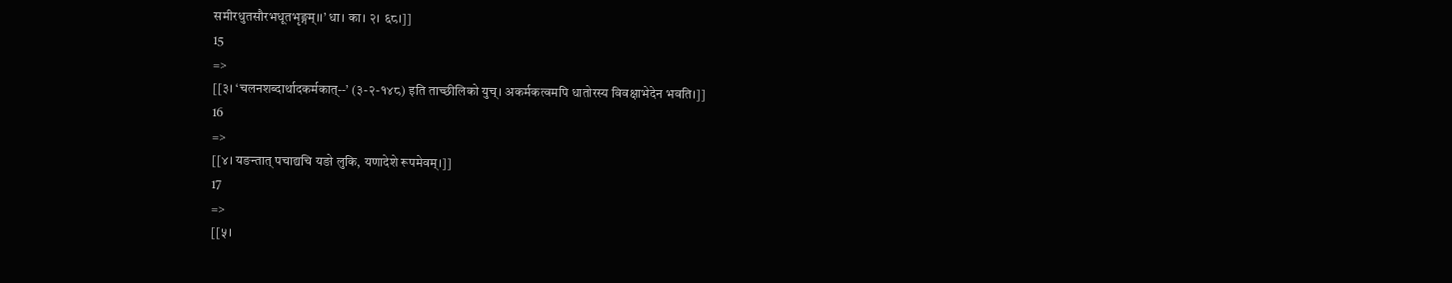समीरधुतसौरभधूतभृङ्गम्।।’ धा। का। २। ६८।]]
15
=>
[[३। ‘चलनशब्दार्थादकर्मकात्--’ (३-२-१४८) इति ताच्छीलिको युच्। अकर्मकत्वमपि धातोरस्य विवक्षाभेदेन भवति।]]
16
=>
[[४। यङन्तात् पचाद्यचि यङो लुकि, यणादेशे रूपमेवम्।]]
17
=>
[[५।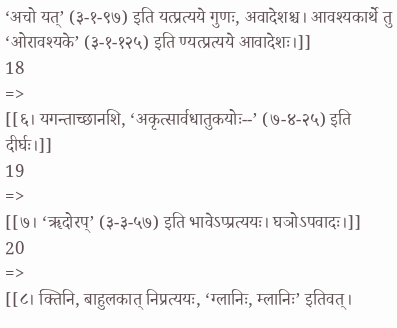‘अचो यत्’ (३-१-९७) इति यत्प्रत्यये गुणः, अवादेशश्च। आवश्यकार्थे तु ‘ओरावश्यके’ (३-१-१२५) इति ण्यत्प्रत्यये आवादेशः।]]
18
=>
[[६। यगन्ताच्छानशि, ‘अकृत्सार्वधातुकयोः--’ (७-४-२५) इति दीर्घः।]]
19
=>
[[७। ‘ॠदोरप्’ (३-३-५७) इति भावेऽप्प्रत्ययः। घञोऽपवादः।]]
20
=>
[[८। क्तिनि, बाहुलकात् निप्रत्ययः, ‘ग्लानिः, म्लानिः’ इतिवत्।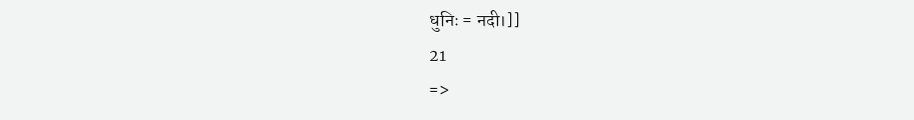धुनिः = नदी।]]
21
=>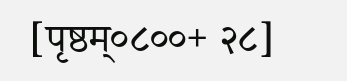[पृष्ठम्०८००+ २८]